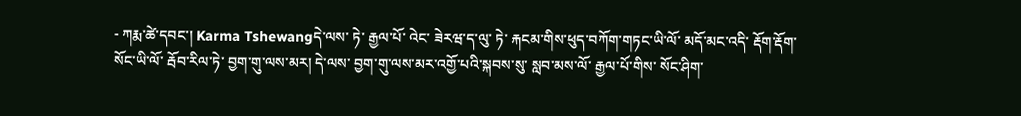- ཀརྨ་ཚེ་དབང་། Karma Tshewangདེ་ལས་ ཏེ་ རྒྱལ་པོ་ འེང་ ཟེརཝ་ད་ལུ་ ཏེ་ རྐངམ་གིས་ཕུད་བཀོག་གཏང་ཡི་ལོ་ མདོ་མང་འདི་ རྡོག་རྡོག་སོང་ཡི་ལོ་ རྦོབ་རིལ་ཏེ་ བྱག་གུ་ལས་མར། དེ་ལས་ བྱག་གུ་ལས་མར་འགྱོ་པའི་སྐབས་སུ་ སླབ་མས་ལོ་ རྒྱལ་པོ་གིས་ སོང་ཤིག་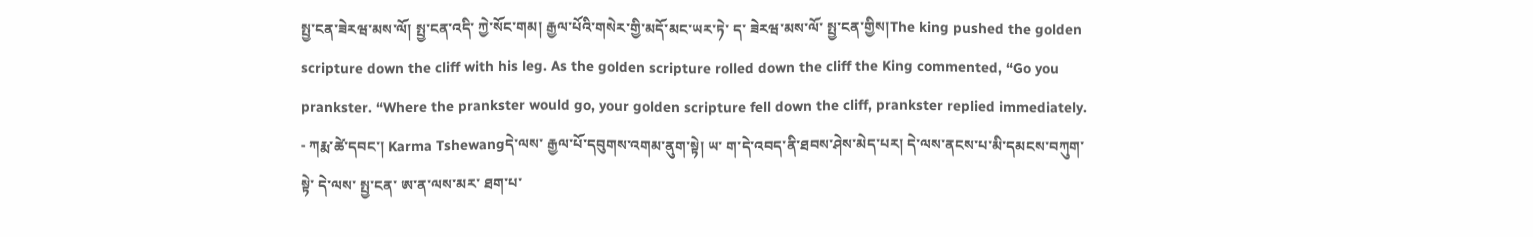སྤྱ་ངན་ཟེརཝ་མས་ལོ། སྤྱ་ངན་འདི་ ཀྱེ་སོང་གམ། རྒྱལ་པོའི་གསེར་གྱི་མདོ་མང་ཡར་ཏེ་ ད་ ཟེརཝ་མས་ལོ་ སྤྱ་ངན་གྱིས།The king pushed the golden scripture down the cliff with his leg. As the golden scripture rolled down the cliff the King commented, “Go you prankster. “Where the prankster would go, your golden scripture fell down the cliff, prankster replied immediately.
- ཀརྨ་ཚེ་དབང་། Karma Tshewangདེ་ལས་ རྒྱལ་པོ་དབུགས་འགམ་ནུག་སྟེ། ཡ་ ག་དེ་འབད་ནི་ཐབས་ཤེས་མེད་པར། དེ་ལས་ནངས་པ་མི་དམངས་བཀུག་སྟེ་ དེ་ལས་ སྤྱ་ངན་ ཨ་ན་ལས་མར་ ཐག་པ་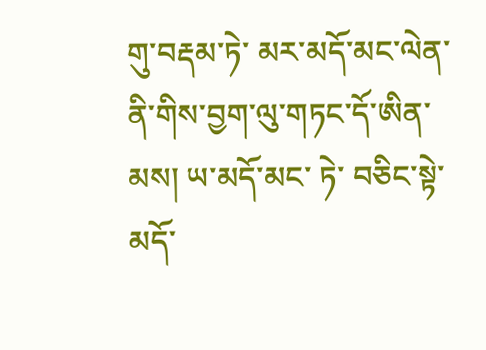གུ་བརྡམ་ཏེ་ མར་མདོ་མང་ལེན་ནི་གིས་བྱག་ལུ་གཏང་དོ་ཨིན་མས། ཡ་མདོ་མང་ ཏེ་ བཅིང་སྟེ་ མདོ་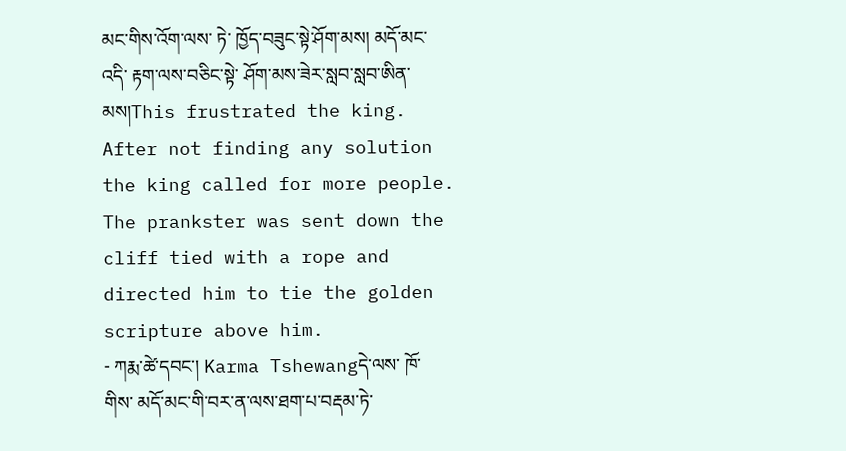མང་གིས་འོག་ལས་ ཏེ་ ཁྱོད་བཟུང་སྟེ་ཤོག་མས། མདོ་མང་འདི་ རྟག་ལས་བཅིང་སྟེ་ ཤོག་མས་ཟེར་སླབ་སླབ་ཨིན་མས།This frustrated the king. After not finding any solution the king called for more people. The prankster was sent down the cliff tied with a rope and directed him to tie the golden scripture above him.
- ཀརྨ་ཚེ་དབང་། Karma Tshewangདེ་ལས་ ཁོ་གིས་ མདོ་མང་གི་བར་ན་ལས་ཐག་པ་བརྡམ་ཏེ་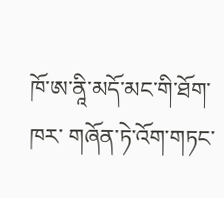ཁོ་ཨ་ནཱི་མདོ་མང་གི་ཐོག་ཁར་ གཞོན་ཏེ་འོག་གཏང་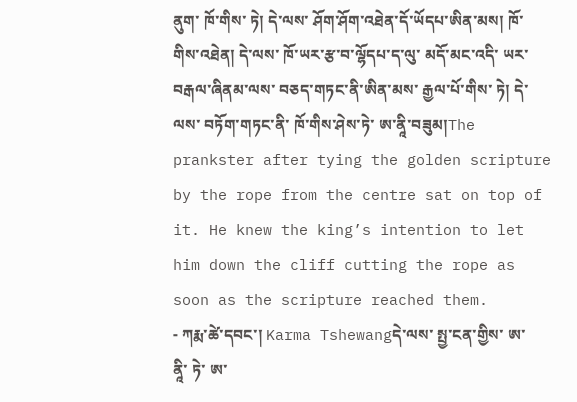ནུག་ ཁོ་གིས་ ཏེ། དེ་ལས་ ཤོག་ཤོག་འཐེན་དོ་ཡོདཔ་ཨིན་མས། ཁོ་གིས་འཐེན། དེ་ལས་ ཁོ་ཡར་རྩ་བ་ལྷོདཔ་ད་ལུ་ མདོ་མང་འདི་ ཡར་བརྒལ་ཞིནམ་ལས་ བཅད་གཏང་ནི་ཨིན་མས་ རྒྱལ་པོ་གིས་ ཏེ། དེ་ལས་ བཏོག་གཏང་ནི་ ཁོ་གིས་ཤེས་ཏེ་ ཨ་ནཱི་བཟུམ།The prankster after tying the golden scripture by the rope from the centre sat on top of it. He knew the king’s intention to let him down the cliff cutting the rope as soon as the scripture reached them.
- ཀརྨ་ཚེ་དབང་། Karma Tshewangདེ་ལས་ སྤྱ་ངན་གྱིས་ ཨ་ནཱི་ ཏེ་ ཨ་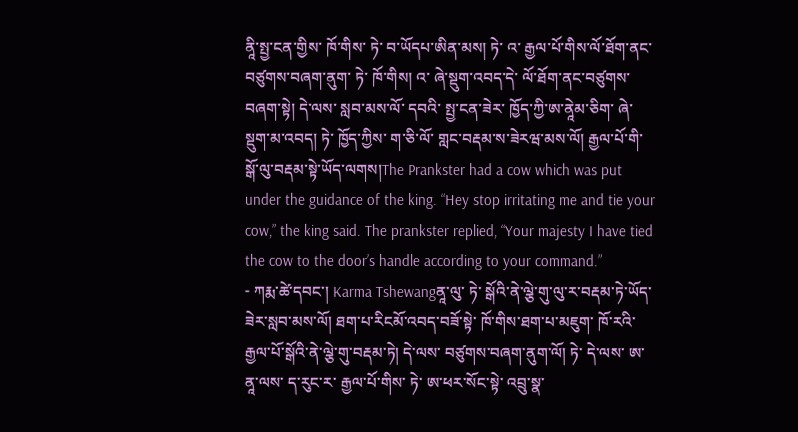ནཱི་སྤྱ་ངན་གྱིས་ ཁོ་གིས་ ཏེ་ བ་ཡོདཔ་ཨིན་མས། ཏེ་ འ་ རྒྱལ་པོ་གིས་ལོ་ཐོག་ནང་བཙུགས་བཞག་ནུག་ ཏེ་ ཁོ་གིས། འ་ ཞེ་སྡུག་འབད་དེ་ ལོ་ཐོག་ནང་བཙུགས་བཞག་སྟེ། དེ་ལས་ སླབ་མས་ལོ་ དབའི་ སྤྱ་ངན་ཟེར་ ཁྱོད་ཀྱི་ཨ་ནཱེམ་ཅིག་ ཞེ་སྡུག་མ་འབད། ཏེ་ ཁྱོད་ཀྱིས་ ག་ཅི་ལོ་ གླང་བརྡམ་ས་ཟེརཝ་མས་ལོ། རྒྱལ་པོ་གི་སྒོ་ལུ་བརྡམ་སྟེ་ཡོད་ལགས།The Prankster had a cow which was put under the guidance of the king. “Hey stop irritating me and tie your cow,” the king said. The prankster replied, “Your majesty I have tied the cow to the door’s handle according to your command.”
- ཀརྨ་ཚེ་དབང་། Karma Tshewangནཱ་ལུ་ ཏེ་ སྒོའི་ནེ་ལྕེ་གུ་ལུ་ར་བརྡམ་ཏེ་ཡོད་ཟེར་སླབ་མས་ལོ། ཐག་པ་རིངམོ་འབད་བཟོ་སྟེ་ ཁོ་གིས་ཐག་པ་མཇུག་ ཁོ་རའི་ རྒྱལ་པོ་སྒོའི་ནེ་ལྕེ་གུ་བརྡམ་ཏེ། དེ་ལས་ བཙུགས་བཞག་ནུག་ལོ། ཏེ་ དེ་ལས་ ཨ་ནཱ་ལས་ ད་རུང་ར་ རྒྱལ་པོ་གིས་ ཏེ་ ཨ་ཕར་སོང་སྟེ་ འབྲུ་སྣ་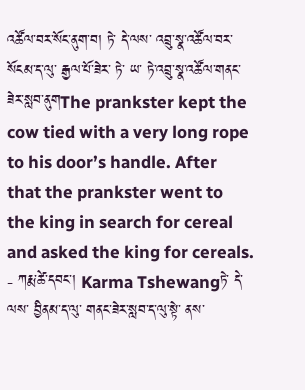འཚོལ་བར་སོང་ནུག་བ། ཏེ་ དེ་ལས་ འབྲུ་སྣ་འཚོལ་བར་སོངམ་ད་ལུ་ རྒྱལ་པོ་ཟེར་ ཏེ་ ཡ་ ཏེ་འབྲུ་སྣ་འཚོལ་གནང་ཟེར་སླབ་ནུགThe prankster kept the cow tied with a very long rope to his door’s handle. After that the prankster went to the king in search for cereal and asked the king for cereals.
- ཀརྨ་ཚེ་དབང་། Karma Tshewangཏེ་ དེ་ལས་ བྱིནམ་ད་ལུ་ གནང་ཟེར་སླབ་ད་ལུ་སྟེ་ ནས་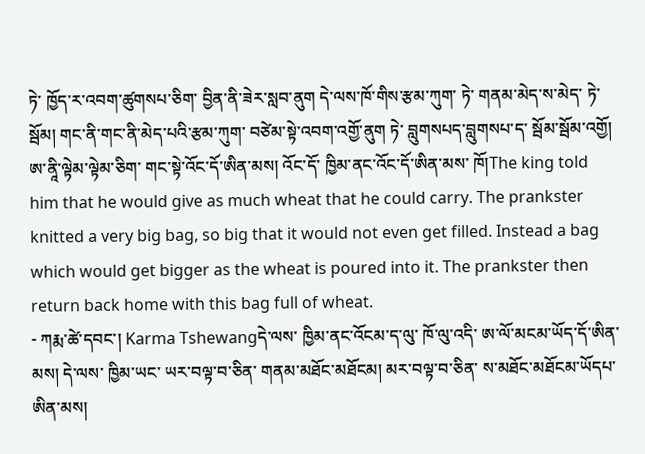ཏེ་ ཁྱོད་ར་འབག་ཚུགསཔ་ཅིག་ བྱིན་ནི་ཟེར་སླབ་ནུག དེ་ལས་ཁོ་གིས་རྩམ་ཀུག་ ཏེ་ གནམ་མེད་ས་མེད་ ཏེ་ སྦོམ། གང་ནི་གང་ནི་མེད་པའི་རྩམ་ཀུག་ བཙེམ་སྟེ་འབག་འགྱོ་ནུག ཏེ་ བླུགསཔད་བླུགསཔ་ད་ སྦོམ་སྦོམ་འགྱོ། ཨ་ནཱི་ལྟེམ་ལྟེམ་ཅིག་ གང་སྟེ་འོང་དོ་ཨིན་མས། འོང་དོ་ ཁྱིམ་ནང་འོང་དོ་ཨིན་མས་ ཁོ།The king told him that he would give as much wheat that he could carry. The prankster knitted a very big bag, so big that it would not even get filled. Instead a bag which would get bigger as the wheat is poured into it. The prankster then return back home with this bag full of wheat.
- ཀརྨ་ཚེ་དབང་། Karma Tshewangདེ་ལས་ ཁྱིམ་ནང་འོངམ་ད་ལུ་ ཁོ་ལུ་འདི་ ཨ་ལོ་མངམ་ཡོད་དོ་ཨིན་མས། དེ་ལས་ ཁྱིམ་ཡང་ ཡར་བལྟ་བ་ཅིན་ གནམ་མཐོང་མཐོངམ། མར་བལྟ་བ་ཅིན་ ས་མཐོང་མཐོངམ་ཡོདཔ་ཨིན་མས།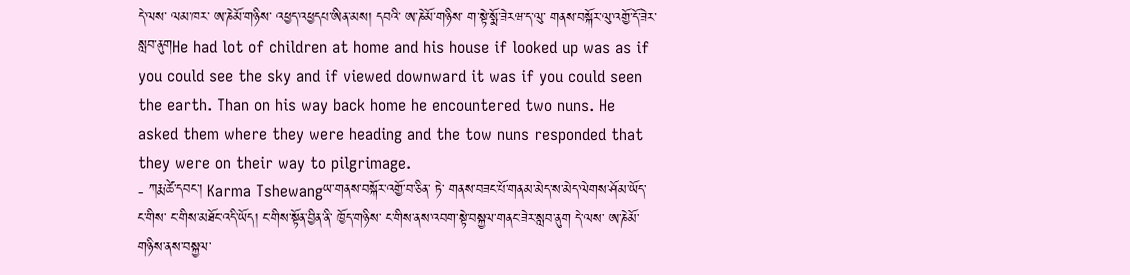དེ་ལས་ ལམ་ཁར་ ཨ་ཎེམོ་གཉིས་ འཕྱད་འཕྱདཔ་ཨིན་མས། དབའི་ ཨ་ཎེམོ་གཉིས་ ག་སྟེ་སྨོ་ཟེརཝ་ད་ལུ་ གནས་བསྐོར་ལུ་འགྱོ་དོ་ཟེར་སླབ་ནུགHe had lot of children at home and his house if looked up was as if you could see the sky and if viewed downward it was if you could seen the earth. Than on his way back home he encountered two nuns. He asked them where they were heading and the tow nuns responded that they were on their way to pilgrimage.
- ཀརྨ་ཚེ་དབང་། Karma Tshewangཡ་གནས་བསྐོར་འགྱོ་བ་ཅིན་ ཏེ་ གནས་བཟང་པོ་གནམ་མེད་ས་མེད་ལེགས་ཤོམ་ཡོད་ ང་གིས་ ང་གིས་མཐོང་འདི་ཡོད། ང་གིས་སྟོན་བྱིན་ནི་ ཁྱོད་གཉིས་ ང་གིས་ནས་འབག་སྟེ་བསྐྱལ་གནང་ཟེར་སླབ་ནུག དེ་ལས་ ཨ་ཎེམོ་གཉིས་ནས་བསྐྱལ་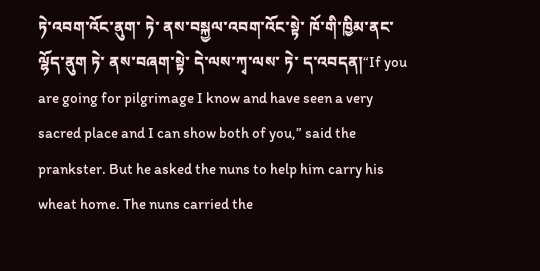ཏེ་འབག་འོང་ནུག་ ཏེ་ ནས་བསྐྱལ་འབག་འོང་སྟེ་ ཁོ་གི་ཁྱིམ་ནང་ལྷོད་ནུག ཏེ་ ནས་བཞག་སྟེ་ དེ་ལས་ཀྭ་ལས་ ཏེ་ ད་འབདན།“If you are going for pilgrimage I know and have seen a very sacred place and I can show both of you,” said the prankster. But he asked the nuns to help him carry his wheat home. The nuns carried the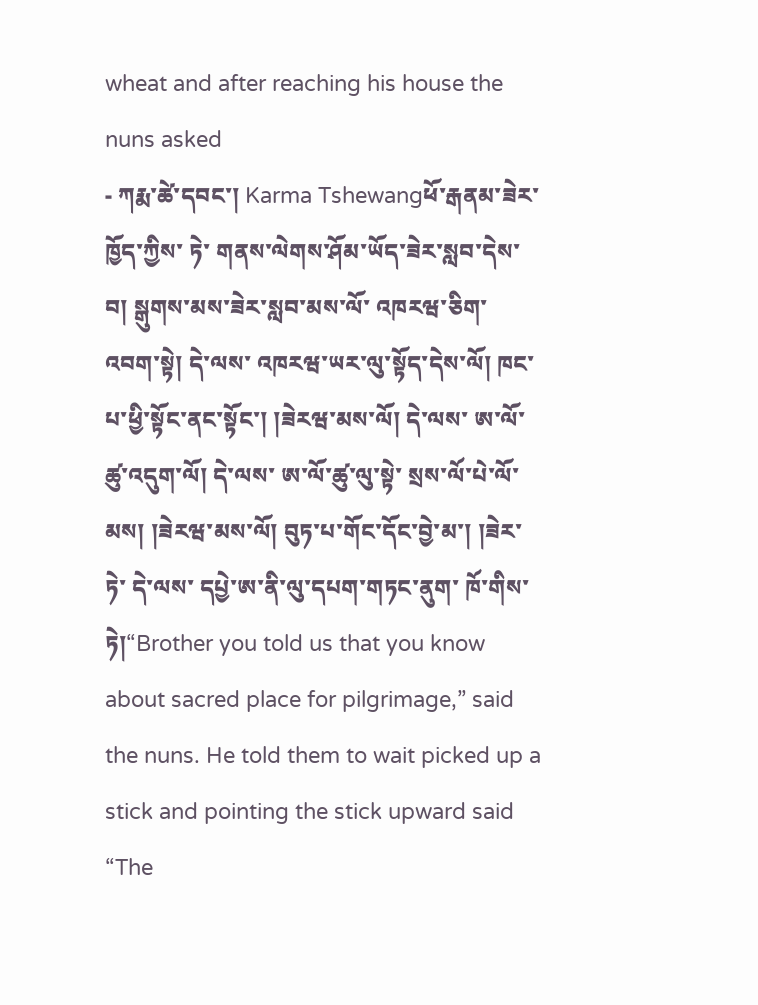wheat and after reaching his house the nuns asked
- ཀརྨ་ཚེ་དབང་། Karma Tshewangཕོ་རྒནམ་ཟེར་ ཁྱོད་ཀྱིས་ ཏེ་ གནས་ལེགས་ཤོམ་ཡོད་ཟེར་སླབ་དེས་བ། སྒུགས་མས་ཟེར་སླབ་མས་ལོ་ འཁརཝ་ཅིག་འབག་སྟེ། དེ་ལས་ འཁརཝ་ཡར་ལུ་སྟོད་དེས་ལོ། ཁང་པ་ཕྱི་སྟོང་ནང་སྟོང་། །ཟེརཝ་མས་ལོ། དེ་ལས་ ཨ་ལོ་ཚུ་འདུག་ལོ། དེ་ལས་ ཨ་ལོ་ཚུ་ལུ་སྟེ་ སྲས་ལོ་པེ་ལོ་མས། །ཟེརཝ་མས་ལོ། བུཏ་པ་གོང་དོང་བྱེ་མ་། །ཟེར་ཏེ་ དེ་ལས་ དཔྱེ་ཨ་ནི་ལུ་དཔག་གཏང་ནུག་ ཁོ་གིས་ ཏེ།“Brother you told us that you know about sacred place for pilgrimage,” said the nuns. He told them to wait picked up a stick and pointing the stick upward said “The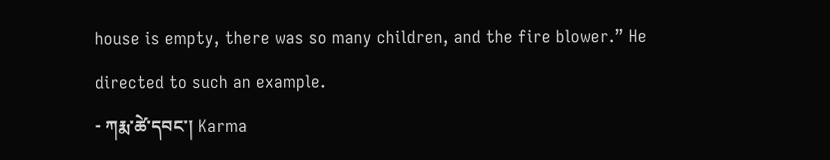house is empty, there was so many children, and the fire blower.” He directed to such an example.
- ཀརྨ་ཚེ་དབང་། Karma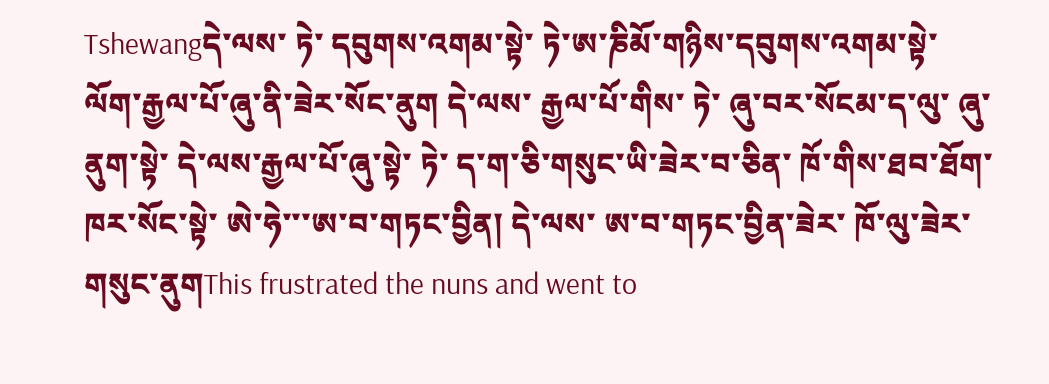Tshewangདེ་ལས་ ཏེ་ དབུགས་འགམ་སྟེ་ ཏེ་ཨ་ཎིམོ་གཉིས་དབུགས་འགམ་སྟེ་ ལོག་རྒྱལ་པོ་ཞུ་ནི་ཟེར་སོང་ནུག དེ་ལས་ རྒྱལ་པོ་གིས་ ཏེ་ ཞུ་བར་སོངམ་ད་ལུ་ ཞུ་ནུག་སྟེ་ དེ་ལས་རྒྱལ་པོ་ཞུ་སྟེ་ ཏེ་ ད་ག་ཅི་གསུང་ཡི་ཟེར་བ་ཅིན་ ཁོ་གིས་ཐབ་ཐོག་ཁར་སོང་སྟེ་ ཨེ་ཧེ་་་ཨ་བ་གཏང་བྱིན། དེ་ལས་ ཨ་བ་གཏང་བྱིན་ཟེར་ ཁོ་ལུ་ཟེར་གསུང་ནུགThis frustrated the nuns and went to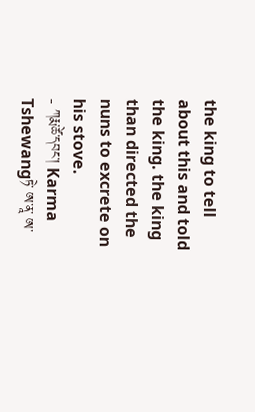the king to tell about this and told the king. the king than directed the nuns to excrete on his stove.
- ཀརྨ་ཚེ་དབང་། Karma Tshewangཏེ་ ཨ་ནཱ་ ཨ་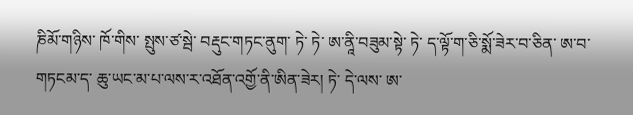ཎིམོ་གཉིས་ ཁོ་གིས་ སྤུས་ཙ་སྦེ་ བརྡུང་གཏང་ནུག་ ཏེ་ ཏེ་ ཨ་ནཱི་བཟུམ་སྟེ་ ཏེ་ ད་ལྟོ་ག་ཅི་སྨོ་ཟེར་བ་ཅིན་ ཨ་བ་གཏངམ་ད་ ཆུ་ཡང་མ་པ་ལས་ར་འཐོན་འགྱོ་ནི་ཨིན་ཟེར། ཏེ་ དེ་ལས་ ཨ་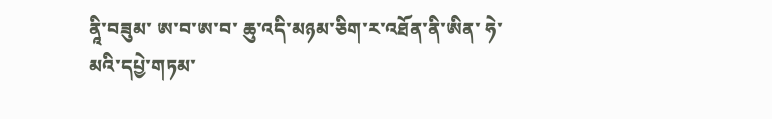ནཱི་བཟུམ་ ཨ་བ་ཨ་བ་ ཆུ་འདི་མཉམ་ཅིག་ར་འཐོན་ནི་ཨིན་ ཧེ་མའི་དཔྱེ་གཏམ་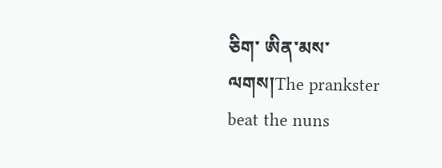ཅིག་ ཨིན་མས་ལགས།The prankster beat the nuns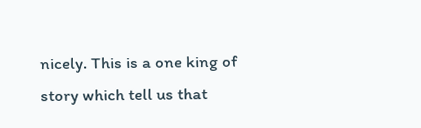nicely. This is a one king of story which tell us that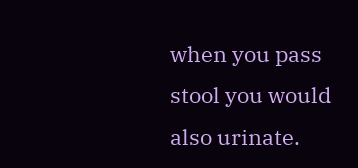when you pass stool you would also urinate.